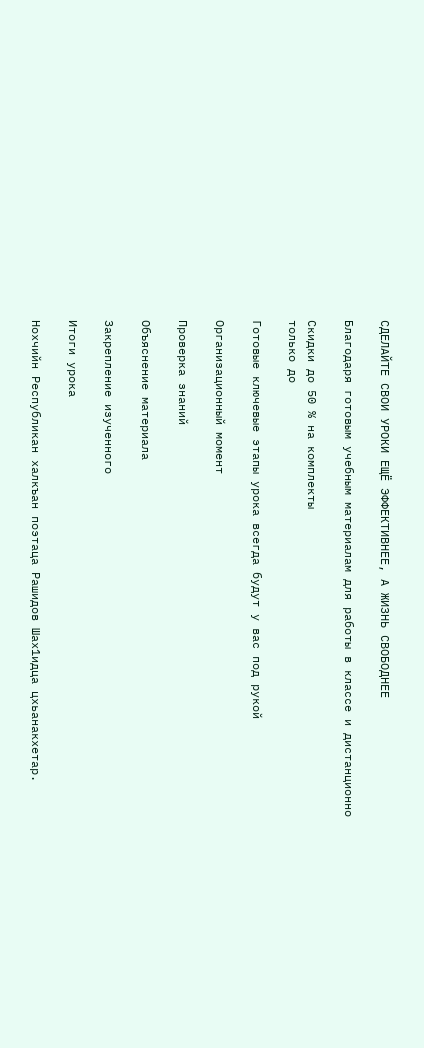СДЕЛАЙТЕ СВОИ УРОКИ ЕЩЁ ЭФФЕКТИВНЕЕ, А ЖИЗНЬ СВОБОДНЕЕ

Благодаря готовым учебным материалам для работы в классе и дистанционно

Скидки до 50 % на комплекты
только до

Готовые ключевые этапы урока всегда будут у вас под рукой

Организационный момент

Проверка знаний

Объяснение материала

Закрепление изученного

Итоги урока

Нохчийн Республикан халкъан поэтаца Рашидов Шах1идца цхьанакхетар.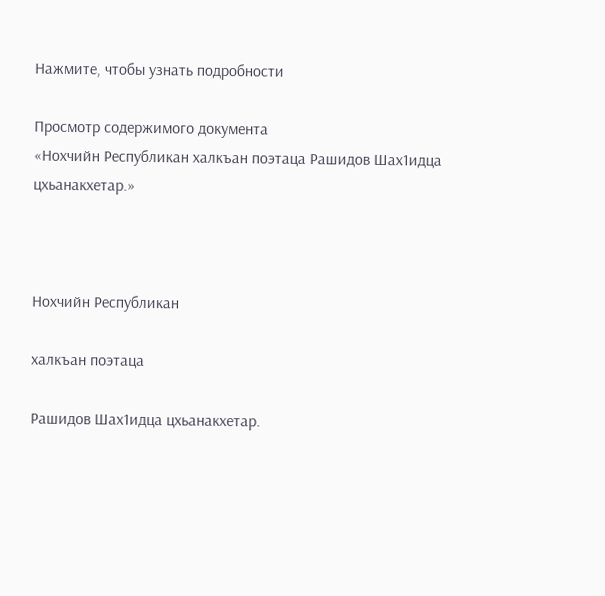Нажмите, чтобы узнать подробности

Просмотр содержимого документа
«Нохчийн Республикан халкъан поэтаца Рашидов Шах1идца цхьанакхетар.»



Нохчийн Республикан

халкъан поэтаца

Рашидов Шах1идца цхьанакхетар.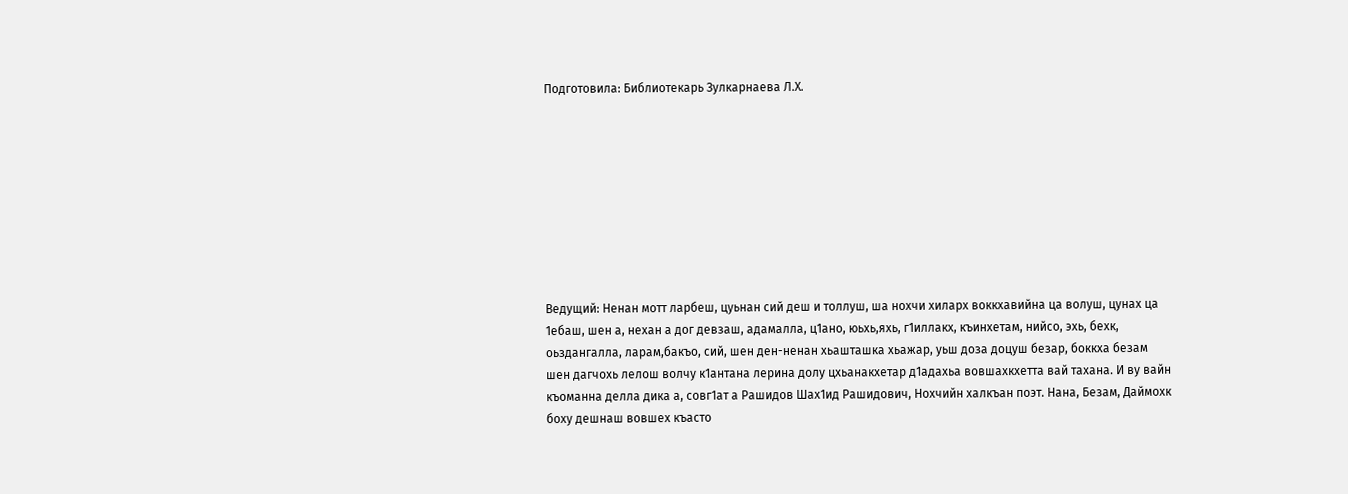Подготовила: Библиотекарь Зулкарнаева Л.Х.









Ведущий: Ненан мотт ларбеш, цуьнан сий деш и толлуш, ша нохчи хиларх воккхавийна ца волуш, цунах ца 1ебаш, шен а, нехан а дог девзаш, адамалла, ц1ано, юьхь,яхь, г1иллакх, къинхетам, нийсо, эхь, бехк, оьздангалла, ларам,бакъо, сий, шен ден-ненан хьашташка хьажар, уьш доза доцуш безар, боккха безам шен дагчохь лелош волчу к1антана лерина долу цхьанакхетар д1адахьа вовшахкхетта вай тахана. И ву вайн къоманна делла дика а, совг1ат а Рашидов Шах1ид Рашидович, Нохчийн халкъан поэт. Нана, Безам, Даймохк боху дешнаш вовшех къасто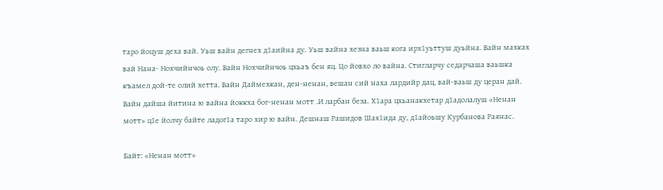таро йоцуш деха вай. Уьш вайн дегнех д1аийна ду. Уьш вайна хезна ваьш кога ирх1уьттуш дуьйна. Вайн махках вай Нана- Нохчийнчоь олу. Вайн Нохчийнчоь цхьаъ бен яц. Цо йовхо ло вайна. Стигларчу седарчаша ваьшка къамел дой-те олий хетта. Вайн Даймехкан, ден-ненан, вешан сий наха лардийр дац, вай-ваьш ду церан дай. Вайн дайша йитина ю вайна йоккха бог-ненан мотт .И ларбан беза. Х1ара цхьанакхетар д1адолалуш «Ненан мотт» ц1е йолчу байте ладог1а таро хир ю вайн. Дешнаш Рашидов Шах1ида ду, д1айоьшу Курбанова Раянас.

Байт: «Ненан мотт»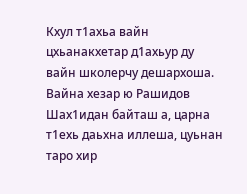Кхул т1ахьа вайн цхьанакхетар д1ахьур ду вайн школерчу дешархоша. Вайна хезар ю Рашидов Шах1идан байташ а, царна т1ехь даьхна иллеша, цуьнан таро хир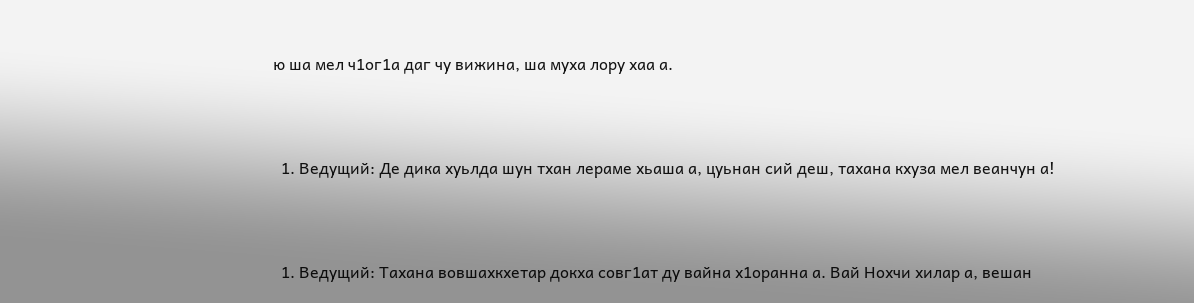ю ша мел ч1ог1а даг чу вижина, ша муха лору хаа а.



  1. Ведущий: Де дика хуьлда шун тхан лераме хьаша а, цуьнан сий деш, тахана кхуза мел веанчун а!



  1. Ведущий: Тахана вовшахкхетар докха совг1ат ду вайна х1оранна а. Вай Нохчи хилар а, вешан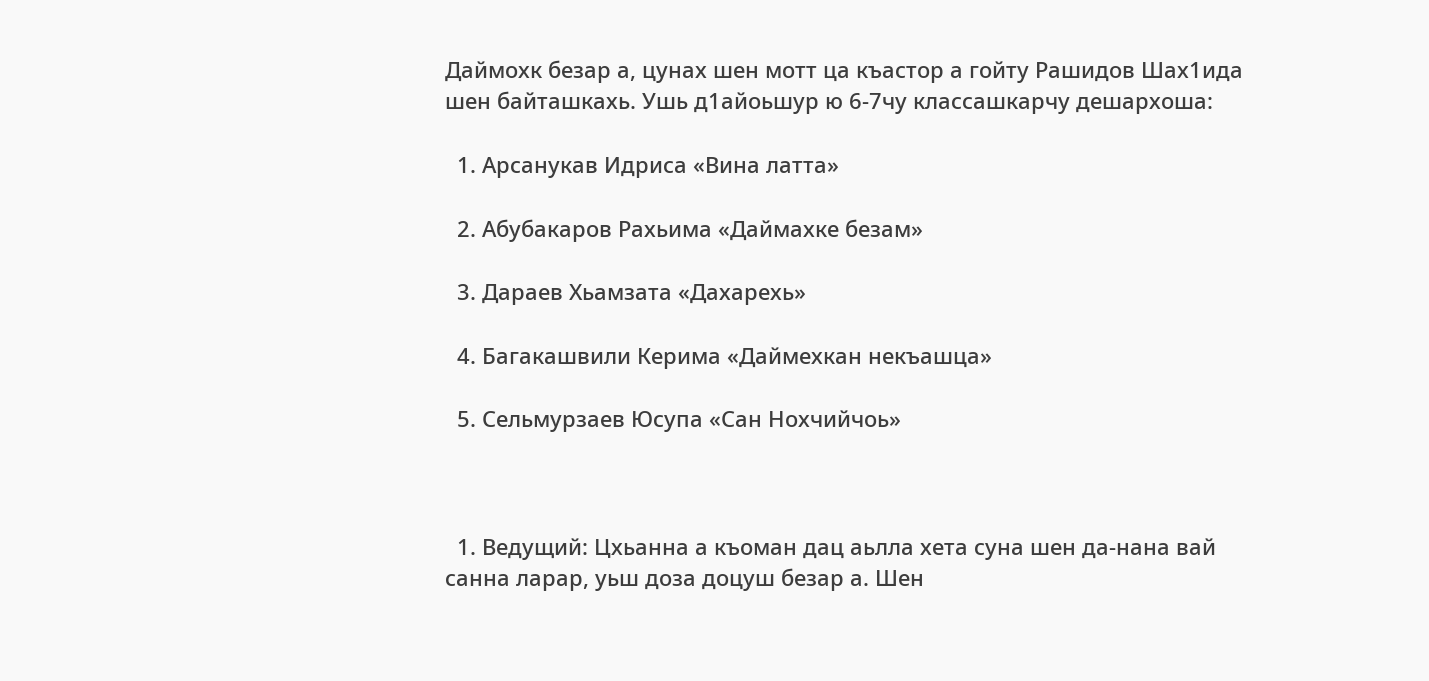Даймохк безар а, цунах шен мотт ца къастор а гойту Рашидов Шах1ида шен байташкахь. Ушь д1айоьшур ю 6-7чу классашкарчу дешархоша:

  1. Арсанукав Идриса «Вина латта»

  2. Абубакаров Рахьима «Даймахке безам»

  3. Дараев Хьамзата «Дахарехь»

  4. Багакашвили Керима «Даймехкан некъашца»

  5. Сельмурзаев Юсупа «Сан Нохчийчоь»



  1. Ведущий: Цхьанна а къоман дац аьлла хета суна шен да-нана вай санна ларар, уьш доза доцуш безар а. Шен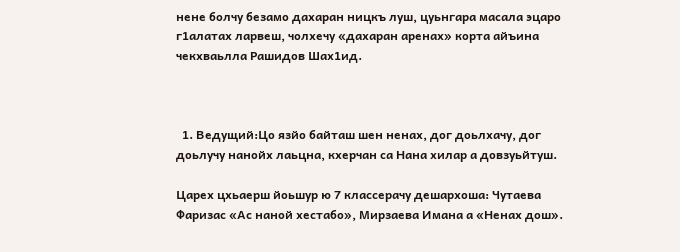нене болчу безамо дахаран ницкъ луш, цуьнгара масала эцаро г1алатах ларвеш, чолхечу «дахаран аренах» корта айъина чекхваьлла Рашидов Шах1ид.



  1. Ведущий:Цо язйо байташ шен ненах, дог доьлхачу, дог доьлучу нанойх лаьцна, кхерчан са Нана хилар а довзуьйтуш.

Царех цхьаерш йоьшур ю 7 классерачу дешархоша: Чутаева Фаризас «Ас наной хестабо», Мирзаева Имана а «Ненах дош».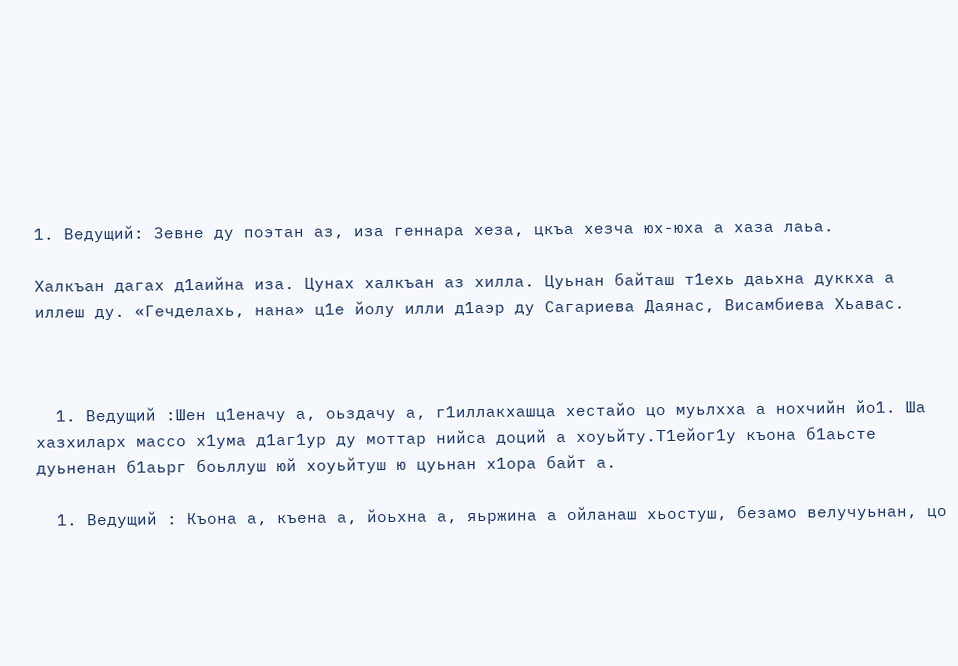1. Ведущий: Зевне ду поэтан аз, иза геннара хеза, цкъа хезча юх-юха а хаза лаьа.

Халкъан дагах д1аийна иза. Цунах халкъан аз хилла. Цуьнан байташ т1ехь даьхна дуккха а иллеш ду. «Гечделахь, нана» ц1е йолу илли д1аэр ду Сагариева Даянас, Висамбиева Хьавас.



  1. Ведущий :Шен ц1еначу а, оьздачу а, г1иллакхашца хестайо цо муьлхха а нохчийн йо1. Ша хазхиларх массо х1ума д1аг1ур ду моттар нийса доций а хоуьйту.Т1ейог1у къона б1аьсте дуьненан б1аьрг боьллуш юй хоуьйтуш ю цуьнан х1ора байт а.

  1. Ведущий : Къона а, къена а, йоьхна а, яьржина а ойланаш хьостуш, безамо велучуьнан, цо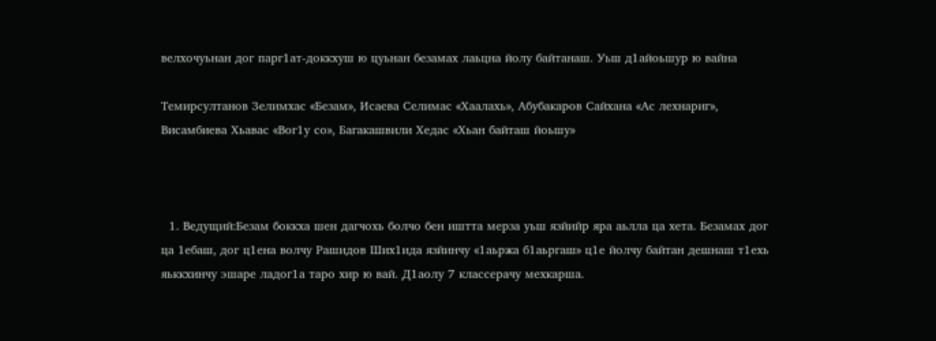велхочуьнан дог парг1ат-доккхуш ю цуьнан безамах лаьцна йолу байтанаш. Уьш д1айоьшур ю вайна

Темирсултанов Зелимхас «Безам», Исаева Селимас «Хаалахь», Абубакаров Сайхана «Ас лехнариг», Висамбиева Хьавас «Вог1у со», Багакашвили Хедас «Хьан байташ йоьшу»



  1. Ведущий:Безам боккха шен дагчохь болчо бен иштта мерза уьш язйийр яра аьлла ца хета. Безамах дог ца 1ебаш, дог ц1ена волчу Рашидов Ших1ида язйинчу «1аьржа б1аьргаш» ц1е йолчу байтан дешнаш т1ехь яьккхинчу эшаре ладог1а таро хир ю вай. Д1аолу 7 классерачу мехкарша.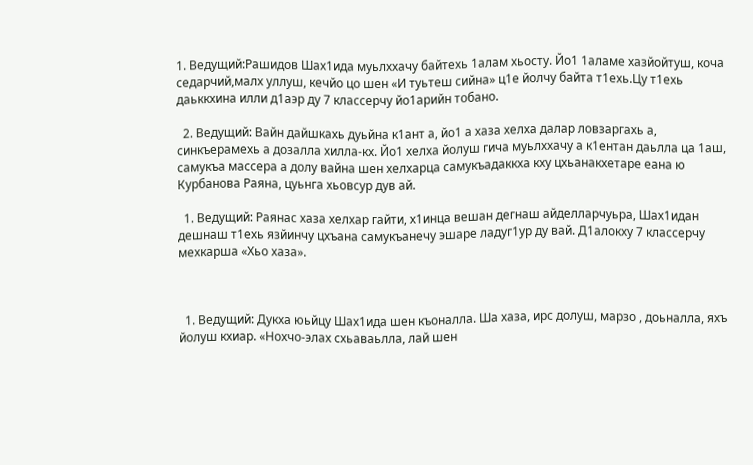1. Ведущий:Рашидов Шах1ида муьлххачу байтехь 1алам хьосту. Йо1 1аламе хазйойтуш, коча седарчий,малх уллуш, кечйо цо шен «И туьтеш сийна» ц1е йолчу байта т1ехь.Цу т1ехь даьккхина илли д1аэр ду 7 классерчу йо1арийн тобано.

  2. Ведущий: Вайн дайшкахь дуьйна к1ант а, йо1 а хаза хелха далар ловзаргахь а, синкъерамехь а дозалла хилла-кх. Йо1 хелха йолуш гича муьлххачу а к1ентан даьлла ца 1аш, самукъа массера а долу вайна шен хелхарца самукъадаккха кху цхьанакхетаре еана ю Курбанова Раяна, цуьнга хьовсур дув ай.

  1. Ведущий: Раянас хаза хелхар гайти, х1инца вешан дегнаш айделларчуьра, Шах1идан дешнаш т1ехь язйинчу цхъана самукъанечу эшаре ладуг1ур ду вай. Д1алокху 7 классерчу мехкарша «Хьо хаза».



  1. Ведущий: Дукха юьйцу Шах1ида шен къоналла. Ша хаза, ирс долуш, марзо , доьналла, яхъ йолуш кхиар. «Нохчо-элах схьаваьлла, лай шен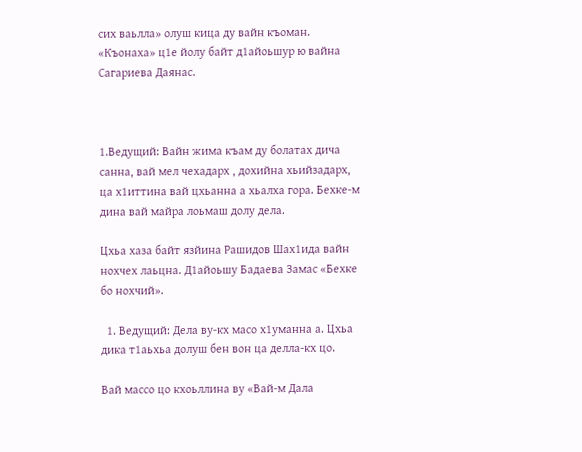сих ваьлла» олуш кица ду вайн къоман. «Къонаха» ц1е йолу байт д1айоьшур ю вайна Сагариева Даянас.



1.Ведущий: Вайн жима къам ду болатах дича санна, вай мел чехадарх , дохийна хьийзадарх, ца х1иттина вай цхьанна а хьалха гора. Бехке-м дина вай майра лоьмаш долу дела.

Цхьа хаза байт язйина Рашидов Шах1ида вайн нохчех лаьцна. Д1айоьшу Бадаева Замас «Бехке бо нохчий».

  1. Ведущий: Дела ву-кх масо х1уманна а. Цхьа дика т1аьхьа долуш бен вон ца делла-кх цо.

Вай массо цо кхоьллина ву «Вай-м Дала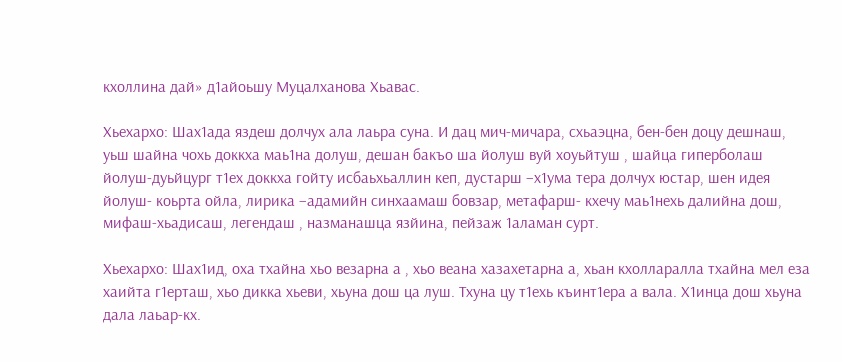кхоллина дай» д1айоьшу Муцалханова Хьавас.

Хьехархо: Шах1ада яздеш долчух ала лаьра суна. И дац мич-мичара, схьаэцна, бен-бен доцу дешнаш, уьш шайна чохь доккха маь1на долуш, дешан бакъо ша йолуш вуй хоуьйтуш , шайца гиперболаш йолуш-дуьйцург т1ех доккха гойту исбаьхьаллин кеп, дустарш –х1ума тера долчух юстар, шен идея йолуш- коьрта ойла, лирика –адамийн синхаамаш бовзар, метафарш- кхечу маь1нехь далийна дош, мифаш-хьадисаш, легендаш , назманашца язйина, пейзаж 1аламан сурт.

Хьехархо: Шах1ид, оха тхайна хьо везарна а , хьо веана хазахетарна а, хьан кхолларалла тхайна мел еза хаийта г1ерташ, хьо дикка хьеви, хьуна дош ца луш. Тхуна цу т1ехь къинт1ера а вала. Х1инца дош хьуна дала лаьар-кх.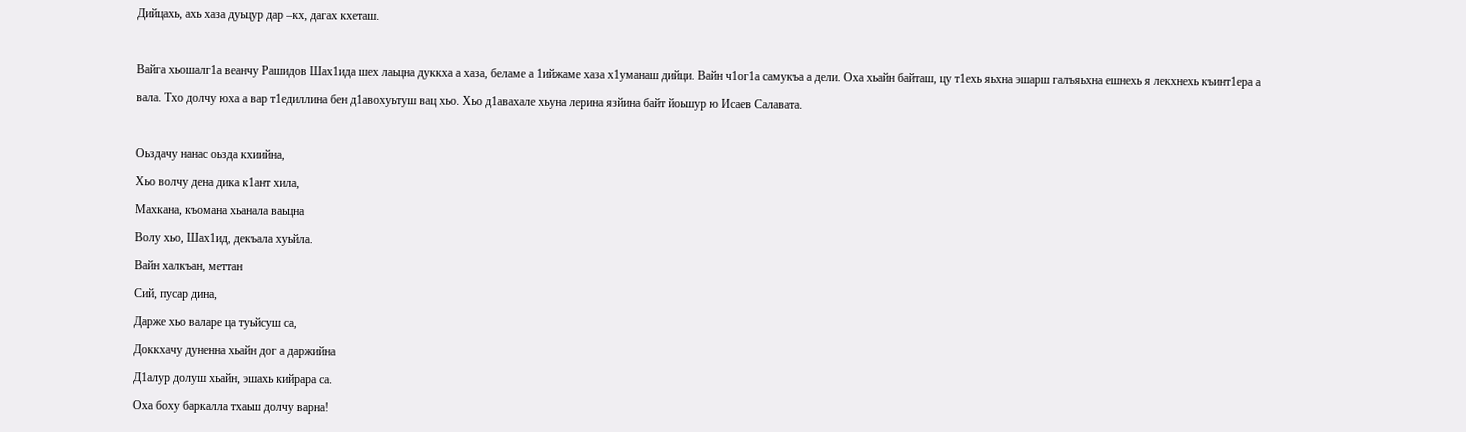Дийцахь, ахь хаза дуьцур дар –кх, дагах кхеташ.



Вайга хьошалг1а веанчу Рашидов Шах1ида шех лаьцна дуккха а хаза, беламе а 1ийжаме хаза х1уманаш дийци. Вайн ч1ог1а самукъа а дели. Оха хьайн байташ, цу т1ехь яьхна эшарш галъяьхна ешнехь я лекхнехь къинт1ера а

вала. Тхо долчу юха а вар т1едиллина бен д1авохуьтуш вац хьо. Хьо д1авахале хьуна лерина язйина байт йоьшур ю Исаев Салавата.



Оьздачу нанас оьзда кхиийна,

Хьо волчу дена дика к1ант хила,

Махкана, къомана хьанала ваьцна

Волу хьо, Шах1ид, декъала хуьйла.

Вайн халкъан, меттан

Сий, пусар дина,

Дарже хьо валаре ца туьйсуш са,

Доккхачу дуненна хьайн дог а даржийна

Д1алур долуш хьайн, эшахь кийрара са.

Оха боху баркалла тхаьш долчу варна!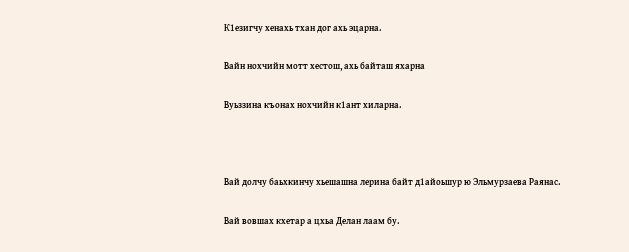К1езигчу хенахь тхан дог ахь эцарна.

Вайн нохчийн мотт хестош, ахь байташ яхарна

Вуьззина къонах нохчийн к1ант хиларна.



Вай долчу баьхкинчу хьешашна лерина байт д1айоьшур ю Эльмурзаева Раянас.

Вай вовшах кхетар а цхьа Делан лаам бу.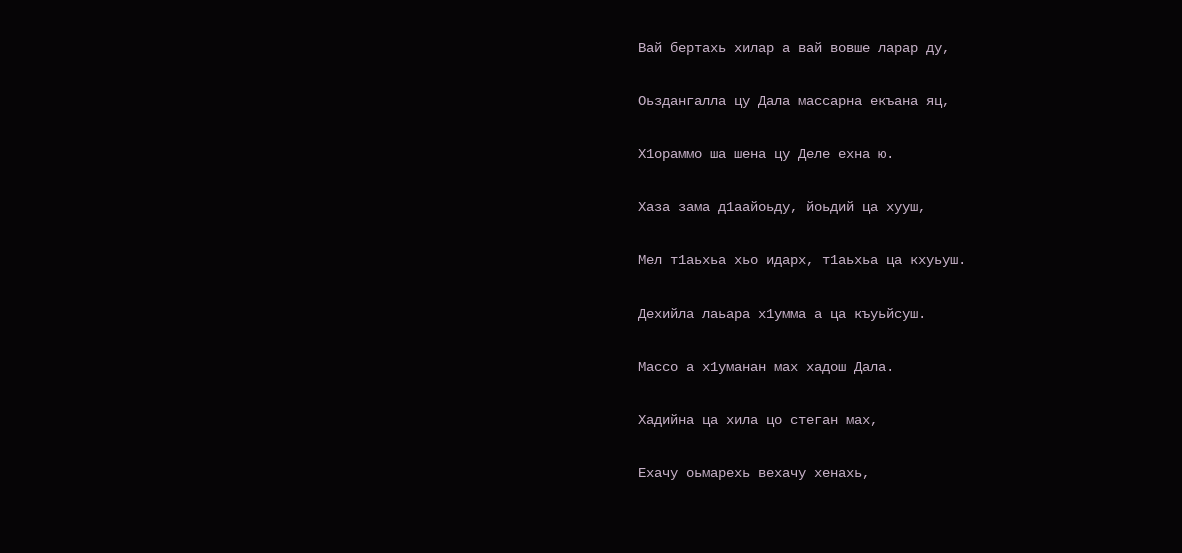Вай бертахь хилар а вай вовше ларар ду,

Оьздангалла цу Дала массарна екъана яц,

Х1ораммо ша шена цу Деле ехна ю.

Хаза зама д1аайоьду, йоьдий ца хууш,

Мел т1аьхьа хьо идарх, т1аьхьа ца кхуьуш.

Дехийла лаьара х1умма а ца къуьйсуш.

Массо а х1уманан мах хадош Дала.

Хадийна ца хила цо стеган мах,

Ехачу оьмарехь вехачу хенахь,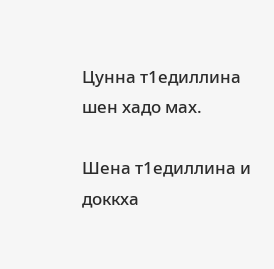Цунна т1едиллина шен хадо мах.

Шена т1едиллина и доккха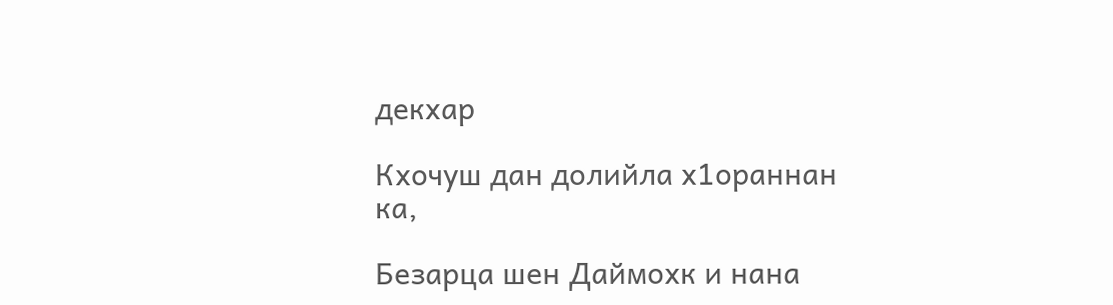декхар

Кхочуш дан долийла х1ораннан ка,

Безарца шен Даймохк и нана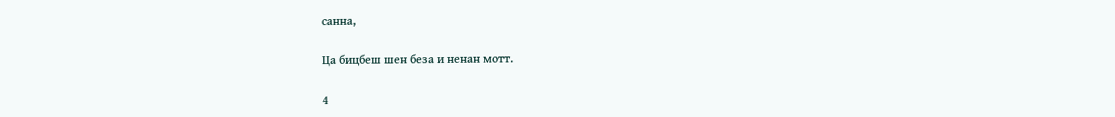санна,

Ца бицбеш шен беза и ненан мотт.

4